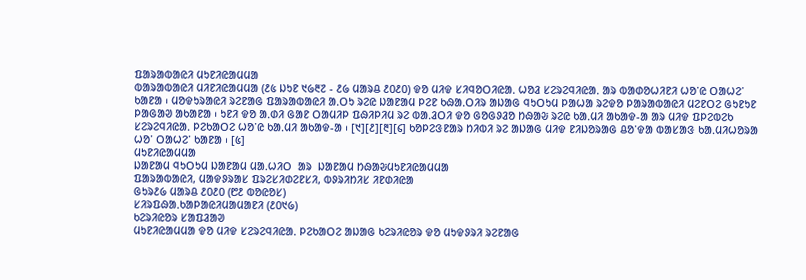ᱯᱟᱨᱟᱵᱟᱭᱤ ᱢᱩᱱᱤᱭᱟᱢᱢᱟ
ᱵᱟᱨᱟᱵᱟᱭᱤ ᱢᱤᱱᱤᱭᱟᱢᱢᱟ (᱒᱕ ᱡᱩᱱ ᱑᱙᱓᱗ - ᱒᱙ ᱢᱟᱨᱪ ᱒᱐᱒᱐) ᱫᱚ ᱢᱤᱫ ᱥᱤᱧᱚᱛᱤᱭᱟᱹ ᱦᱚᱲ ᱥᱮᱨᱮᱧᱤᱭᱟᱹ ᱟᱨ ᱵᱟᱰᱚᱦᱤᱱᱤ ᱦᱚᱸᱭ ᱛᱟᱦᱮᱸ ᱠᱟᱱᱟ ᱾ ᱢᱚᱫᱩᱨᱟᱭᱤ ᱨᱮᱱᱟᱜ ᱯᱟᱨᱟᱵᱟᱭᱤ ᱟᱹᱛᱩ ᱨᱮᱭ ᱡᱟᱱᱟᱢ ᱞᱮᱱ ᱠᱷᱟᱹᱛᱤᱨ ᱟᱡᱟᱜ ᱧᱩᱛᱩᱢ ᱞᱟᱦᱟ ᱨᱮᱫᱚ ᱞᱟᱨᱟᱵᱟᱭᱤ ᱢᱮᱱᱛᱮ ᱜᱩᱱᱩᱱ ᱞᱟᱜᱟᱣ ᱟᱠᱟᱱᱟ ᱾ ᱩᱱᱤ ᱫᱚ ᱟᱹᱰᱤ ᱜᱟᱱ ᱛᱟᱢᱤᱞ ᱯᱷᱤᱞᱤᱢ ᱨᱮ ᱵᱟᱹᱲᱛᱤ ᱫᱚ ᱜᱚᱜᱽᱲᱚ ᱴᱷᱟᱶ ᱨᱮᱭ ᱠᱟᱹᱢᱤ ᱟᱠᱟᱫ-ᱟ ᱟᱨ ᱢᱤᱫ ᱯᱞᱮᱵᱮᱠ ᱥᱮᱨᱮᱧᱤᱭᱟᱹ ᱞᱮᱠᱟᱛᱮ ᱦᱚᱸᱭ ᱠᱟᱹᱢᱤ ᱟᱠᱟᱫ-ᱟ ᱾ [᱑][᱒][᱓][᱔] ᱠᱚᱞᱮᱝᱱᱟᱨ ᱴᱤᱵᱤ ᱨᱮ ᱟᱡᱟᱜ ᱢᱤᱫ ᱱᱤᱡᱚᱨᱟᱜ ᱪᱚᱸᱫᱟ ᱵᱟᱥᱟᱝ ᱠᱟᱹᱢᱤᱦᱚᱨᱟ ᱦᱚᱸ ᱛᱟᱦᱮᱸ ᱠᱟᱱᱟ ᱾ [᱕]
ᱢᱩᱱᱤᱭᱟᱢᱢᱟ
ᱡᱟᱱᱟᱢ ᱧᱩᱛᱩᱢ ᱡᱟᱱᱟᱢ ᱢᱟᱹᱦᱤᱛ  ᱟᱨ  ᱡᱟᱱᱟᱢ ᱴᱷᱟᱶᱢᱩᱱᱤᱭᱟᱢᱢᱟ
ᱯᱟᱨᱟᱵᱟᱭᱤ, ᱢᱟᱫᱽᱨᱟᱥ ᱯᱨᱮᱥᱤᱰᱮᱱᱥᱤ, ᱵᱽᱨᱤᱴᱤᱥ ᱤᱱᱰᱤᱭᱟ
ᱜᱩᱨ᱒᱙ ᱢᱟᱨᱪ ᱒᱐᱒᱐ (᱘᱒ ᱵᱚᱭᱚᱥ)
ᱥᱤᱨᱯᱷᱟᱹᱠᱟᱞᱟᱭᱤᱢᱟᱢᱟᱱᱤ (᱒᱐᱑᱙)
ᱠᱮᱨᱤᱭᱚᱨ ᱥᱟᱯᱲᱟᱣ
ᱢᱩᱱᱤᱭᱟᱢᱢᱟ ᱫᱚ ᱢᱤᱫ ᱥᱮᱨᱮᱧᱤᱭᱟᱹ ᱞᱮᱠᱟᱛᱮ ᱟᱡᱟᱜ ᱠᱮᱨᱤᱭᱚᱨ ᱫᱚ ᱢᱩᱫᱽᱨᱤ ᱨᱮᱱᱟᱜ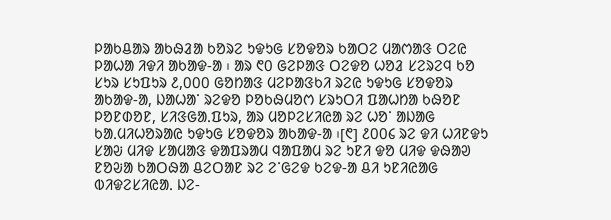ᱞᱟᱠᱪᱟᱨ ᱟᱠᱷᱲᱟ ᱠᱚᱨᱮ ᱩᱫᱩᱜ ᱥᱚᱫᱚᱨ ᱠᱟᱛᱮ ᱢᱟᱬᱟᱝ ᱛᱮᱭ ᱞᱟᱦᱟ ᱤᱫᱤ ᱟᱠᱟᱫ-ᱟ ᱾ ᱟᱨ ᱖᱐ ᱜᱮᱞᱟᱝ ᱛᱮᱫᱚ ᱦᱚᱲ ᱥᱮᱨᱮᱧ ᱠᱚ ᱥᱩᱨ ᱥᱩᱯᱩᱨ ᱒,᱐᱐᱐ ᱜᱚᱴᱟᱝ ᱢᱮᱞᱟᱝᱠᱤ ᱨᱮᱭ ᱩᱫᱩᱜ ᱥᱚᱫᱚᱨ ᱟᱠᱟᱫ-ᱟ, ᱡᱟᱦᱟᱸ ᱨᱮᱫᱚ ᱞᱚᱠᱷᱢᱚᱬ ᱥᱨᱩᱛᱤ ᱯᱟᱦᱴᱟ ᱠᱷᱚᱱ ᱞᱚᱱᱰᱚᱱ, ᱥᱤᱝᱜᱟᱹᱯᱩᱨ, ᱟᱨ ᱢᱚᱞᱮᱥᱤᱭᱟ ᱨᱮ ᱦᱚᱸ ᱟᱡᱟᱜ ᱠᱟᱹᱢᱤᱦᱚᱨᱟᱭ ᱩᱫᱩᱜ ᱥᱚᱫᱚᱨ ᱟᱠᱟᱫ-ᱟ ᱾[᱖] ᱒᱐᱐᱔ ᱨᱮ ᱫᱤ ᱦᱤᱱᱫᱩ ᱥᱟᱶ ᱢᱤᱫ ᱥᱟᱢᱟᱝ ᱫᱟᱯᱨᱟᱢ ᱧᱟᱯᱟᱢ ᱨᱮ ᱩᱱᱤ ᱫᱚ ᱢᱤᱫ ᱫᱷᱟᱣ ᱱᱚᱶᱟ ᱠᱟᱛᱷᱟ ᱪᱮᱛᱟᱱ ᱨᱮ ᱮᱸᱜᱮᱫ ᱠᱮᱫ-ᱟ ᱪᱤ ᱩᱱᱤᱭᱟᱜ ᱵᱤᱫᱮᱥᱤᱭᱟᱹ ᱡᱮ-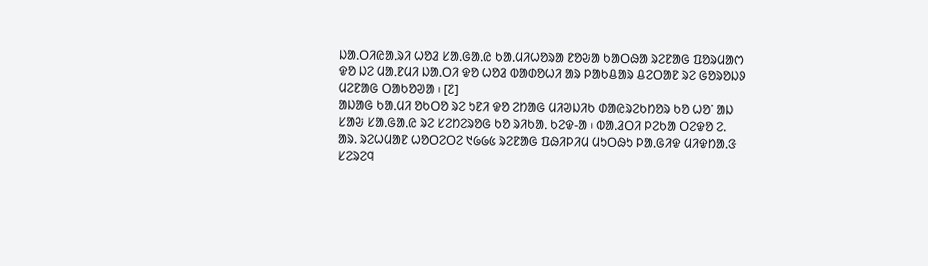ᱡᱟᱹᱛᱤᱭᱟᱹᱨᱤ ᱦᱚᱲ ᱥᱟᱹᱜᱟᱹᱭ ᱠᱟᱹᱢᱤᱦᱚᱨᱟ ᱱᱚᱶᱟ ᱠᱟᱛᱷᱟ ᱨᱮᱱᱟᱜ ᱯᱚᱨᱢᱟᱬ ᱫᱚ ᱡᱮ ᱢᱟᱹᱱᱢᱤ ᱡᱟᱹᱛᱤ ᱫᱚ ᱦᱚᱲ ᱵᱟᱰᱚᱦᱤ ᱟᱨ ᱞᱟᱠᱪᱟᱨ ᱪᱮᱛᱟᱱ ᱨᱮ ᱜᱚᱨᱚᱡᱽ ᱢᱮᱱᱟᱜ ᱛᱟᱠᱚᱣᱟ ᱾ [᱗]
ᱟᱡᱟᱜ ᱠᱟᱹᱢᱤ ᱚᱠᱛᱚ ᱨᱮ ᱩᱱᱤ ᱫᱚ ᱮᱴᱟᱜ ᱢᱤᱣᱡᱤᱠ ᱰᱟᱭᱨᱮᱠᱴᱚᱨ ᱠᱚ ᱦᱚᱸ ᱟᱡ ᱥᱟᱶ ᱥᱟᱹᱜᱟᱹᱭ ᱨᱮ ᱥᱮᱴᱮᱨᱚᱜ ᱠᱚ ᱨᱤᱠᱟᱹ ᱠᱮᱫ-ᱟ ᱾ ᱵᱟᱹᱲᱛᱤ ᱞᱮᱠᱟ ᱛᱮᱫᱚ ᱮ. ᱟᱨ. ᱨᱮᱦᱢᱟᱱ ᱦᱚᱛᱮᱛᱮ ᱑᱙᱙᱕ ᱨᱮᱱᱟᱜ ᱯᱷᱤᱞᱤᱢ ᱢᱩᱛᱷᱩ ᱞᱟᱹᱜᱤᱫ ᱢᱤᱫᱴᱟᱹᱝ ᱥᱮᱨᱮᱧ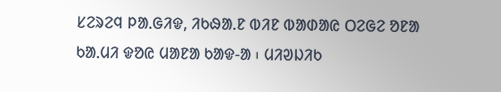ᱥᱮᱨᱮᱧ ᱞᱟᱹᱜᱤᱫ, ᱤᱠᱷᱟᱹᱱ ᱵᱤᱱ ᱵᱟᱰᱟᱭ ᱛᱮᱜᱮ ᱚᱱᱟ ᱠᱟᱹᱢᱤ ᱫᱚᱭ ᱢᱟᱱᱟ ᱠᱟᱫ-ᱟ ᱾ ᱢᱤᱣᱡᱤᱠ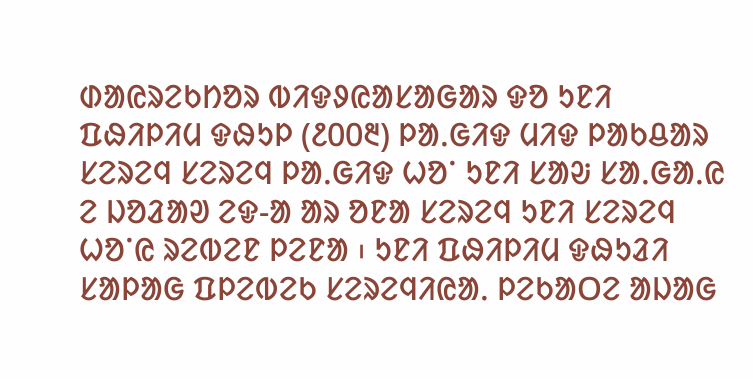ᱰᱟᱭᱨᱮᱠᱴᱚᱨ ᱵᱤᱫᱽᱭᱟᱥᱟᱜᱟᱨ ᱫᱚ ᱩᱱᱤ ᱯᱷᱤᱞᱤᱢ ᱫᱷᱩᱞ (᱒᱐᱐᱓) ᱞᱟᱹᱜᱤᱫ ᱢᱤᱫ ᱞᱟᱠᱪᱟᱨ ᱥᱮᱨᱮᱧ ᱥᱮᱨᱮᱧ ᱞᱟᱹᱜᱤᱫ ᱦᱚᱸ ᱩᱱᱤ ᱥᱟᱶ ᱥᱟᱹᱜᱟᱹᱭ ᱮ ᱡᱚᱲᱟᱣ ᱮᱫ-ᱟ ᱟᱨ ᱚᱱᱟ ᱥᱮᱨᱮᱧ ᱩᱱᱤ ᱥᱮᱨᱮᱧ ᱦᱚᱸᱭ ᱨᱮᱵᱮᱱ ᱞᱮᱱᱟ ᱾ ᱩᱱᱤ ᱯᱷᱤᱞᱤᱢ ᱫᱷᱩᱲᱤ ᱥᱟᱞᱟᱜ ᱯᱞᱮᱵᱮᱠ ᱥᱮᱨᱮᱧᱤᱭᱟᱹ ᱞᱮᱠᱟᱛᱮ ᱟᱡᱟᱜ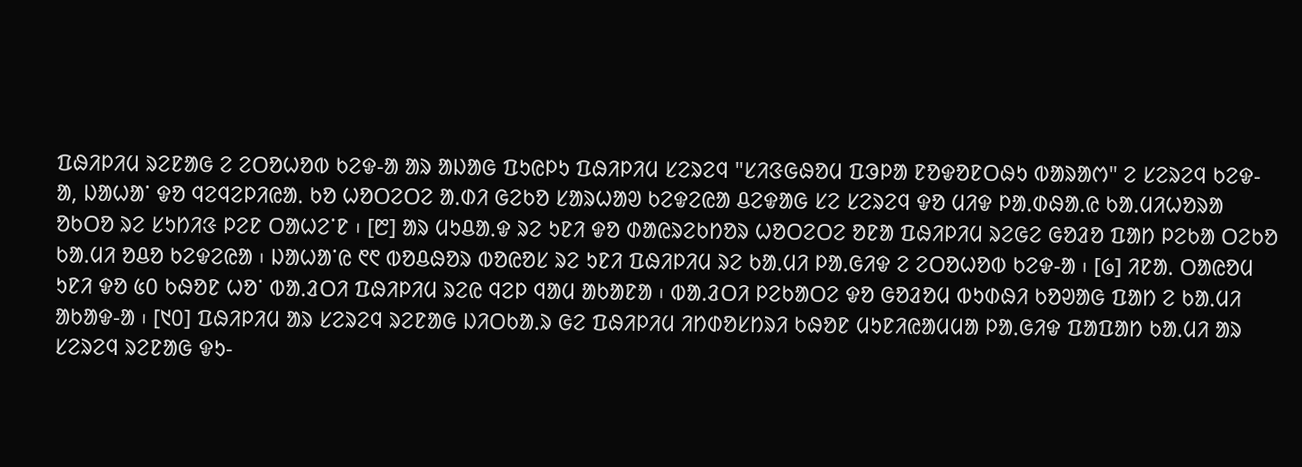ᱯᱷᱤᱞᱤᱢ ᱨᱮᱱᱟᱜ ᱮ ᱮᱛᱚᱦᱚᱵ ᱠᱮᱫ-ᱟ ᱟᱨ ᱟᱡᱟᱜ ᱯᱩᱭᱞᱩ ᱯᱷᱤᱞᱤᱢ ᱥᱮᱨᱮᱧ "ᱥᱤᱝᱜᱷᱚᱢ ᱯᱳᱞᱟ ᱱᱚᱫᱚᱱᱛᱷᱩ ᱵᱟᱨᱟᱬ" ᱮ ᱥᱮᱨᱮᱧ ᱠᱮᱫ-ᱟ, ᱡᱟᱦᱟᱸ ᱫᱚ ᱧᱮᱧᱮᱞᱤᱭᱟᱹ ᱠᱚ ᱦᱚᱛᱮᱛᱮ ᱟᱹᱰᱤ ᱜᱮᱠᱚ ᱥᱟᱨᱦᱟᱣ ᱠᱮᱫᱮᱭᱟ ᱪᱮᱫᱟᱜ ᱥᱮ ᱥᱮᱨᱮᱧ ᱫᱚ ᱢᱤᱫ ᱞᱟᱹᱰᱷᱟᱹᱭ ᱠᱟᱹᱢᱤᱦᱚᱨᱟ ᱚᱠᱛᱚ ᱨᱮ ᱥᱩᱴᱤᱝ ᱞᱮᱱ ᱛᱟᱦᱮᱸᱱ ᱾ [᱘] ᱟᱨ ᱢᱩᱪᱟᱹᱫ ᱨᱮ ᱩᱱᱤ ᱫᱚ ᱰᱟᱭᱨᱮᱠᱴᱚᱨ ᱦᱚᱛᱮᱛᱮ ᱚᱱᱟ ᱯᱷᱤᱞᱤᱢ ᱨᱮᱜᱮ ᱜᱚᱲᱚ ᱯᱟᱴ ᱞᱮᱠᱟ ᱛᱮᱠᱚ ᱠᱟᱹᱢᱤ ᱚᱪᱚ ᱠᱮᱫᱮᱭᱟ ᱾ ᱡᱟᱦᱟᱸᱭ ᱖᱖ ᱵᱚᱪᱷᱚᱨ ᱵᱚᱭᱚᱥ ᱨᱮ ᱩᱱᱤ ᱯᱷᱤᱞᱤᱢ ᱨᱮ ᱠᱟᱹᱢᱤ ᱞᱟᱹᱜᱤᱫ ᱮ ᱮᱛᱚᱦᱚᱵ ᱠᱮᱫ-ᱟ ᱾ [᱙] ᱤᱱᱟᱹ ᱛᱟᱭᱚᱢ ᱩᱱᱤ ᱫᱚ ᱕᱐ ᱠᱷᱚᱱ ᱦᱚᱸ ᱵᱟᱹᱲᱛᱤ ᱯᱷᱤᱞᱤᱢ ᱨᱮᱭ ᱧᱮᱞ ᱧᱟᱢ ᱟᱠᱟᱱᱟ ᱾ ᱵᱟᱹᱲᱛᱤ ᱞᱮᱠᱟᱛᱮ ᱫᱚ ᱜᱚᱲᱚᱢ ᱵᱩᱰᱷᱤ ᱠᱚᱣᱟᱜ ᱯᱟᱴ ᱮ ᱠᱟᱹᱢᱤ ᱟᱠᱟᱫ-ᱟ ᱾ [᱑᱐] ᱯᱷᱤᱞᱤᱢ ᱟᱨ ᱥᱮᱨᱮᱧ ᱨᱮᱱᱟᱜ ᱡᱤᱛᱠᱟᱹᱨ ᱜᱮ ᱯᱷᱤᱞᱤᱢ ᱤᱴᱰᱚᱥᱴᱨᱤ ᱠᱷᱚᱱ ᱢᱩᱱᱤᱭᱟᱢᱢᱟ ᱞᱟᱹᱜᱤᱫ ᱯᱟᱯᱟᱴ ᱠᱟᱹᱢᱤ ᱟᱨ ᱥᱮᱨᱮᱧ ᱨᱮᱱᱟᱜ ᱫᱩ-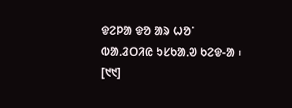ᱫᱮᱞᱟ ᱫᱚ ᱟᱨ ᱦᱚᱸ ᱵᱟᱹᱲᱛᱤᱭ ᱩᱥᱠᱟᱹᱣ ᱠᱮᱫ-ᱟ ᱾ [᱑᱑]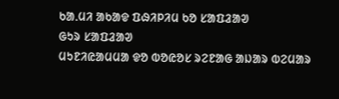ᱠᱟᱹᱢᱤ ᱟᱠᱟᱫ ᱯᱷᱤᱞᱤᱢ ᱠᱚ ᱥᱟᱯᱲᱟᱣ
ᱜᱩᱨ ᱥᱟᱯᱲᱟᱣ
ᱢᱩᱱᱤᱭᱟᱢᱢᱟ ᱫᱚ ᱵᱚᱭᱚᱥ ᱨᱮᱱᱟᱜ ᱟᱡᱟᱨ ᱵᱮᱢᱟᱨ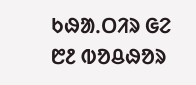ᱠᱷᱟᱹᱛᱤᱨ ᱜᱮ ᱘᱒ ᱵᱚᱪᱷᱚᱨ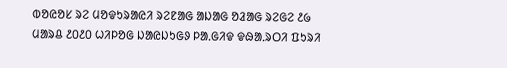ᱵᱚᱭᱚᱥ ᱨᱮ ᱢᱚᱫᱩᱨᱟᱭᱤ ᱨᱮᱱᱟᱜ ᱟᱡᱟᱜ ᱚᱲᱟᱜ ᱨᱮᱜᱮ ᱒᱙ ᱢᱟᱨᱪ ᱒᱐᱒᱐ ᱦᱤᱞᱚᱜ ᱡᱟᱭᱡᱩᱜᱽ ᱞᱟᱹᱜᱤᱫ ᱫᱷᱟᱹᱨᱛᱤ ᱯᱩᱨᱤ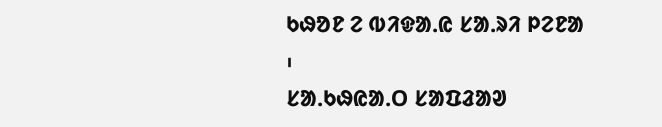ᱠᱷᱚᱱ ᱮ ᱵᱤᱫᱟᱹᱭ ᱥᱟᱹᱨᱤ ᱞᱮᱱᱟ ᱾
ᱥᱟᱹᱠᱷᱭᱟᱹᱛ ᱥᱟᱯᱲᱟᱣ